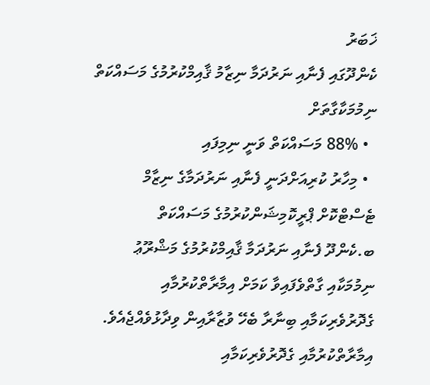ޚަބަރު
ކެންދޫގައި ފެނާއި ނަރުދަމާ ނިޒާމު ޤާއިމްކުރުމުގެ މަސައްކަތް ނިމުމަކާގާތަށް
  • 88% މަސައްކަތް ވަނީ ނިމިފައި
  • މިހާރު ކުރިއަށްދަނީ ފެނާއި ނަރުދަމާގެ ނިޒާމް ޓެސްޓްކޮށް ޕްރީކޮމިޝަންކުރުމުގެ މަސައްކަތް
ބ.ކެންދޫ ފެނާއި ނަރުދަމާ ޤާއިމްކުރުމުގެ މަޝްރޫޢު ނިމުމަކާއި ގާތްވެފައިވާ ކަމަށް އިމާރާތްކުރުމާއި ގެދޮރުވެރިކަމާއި ބިނާރާ ބެހޭ ވުޒާރާއިން ވިދާޅުވެއްޖެއެވެ.
އިމާރާތްކުރުމާއި ގެދޮރުވެރިކަމާއި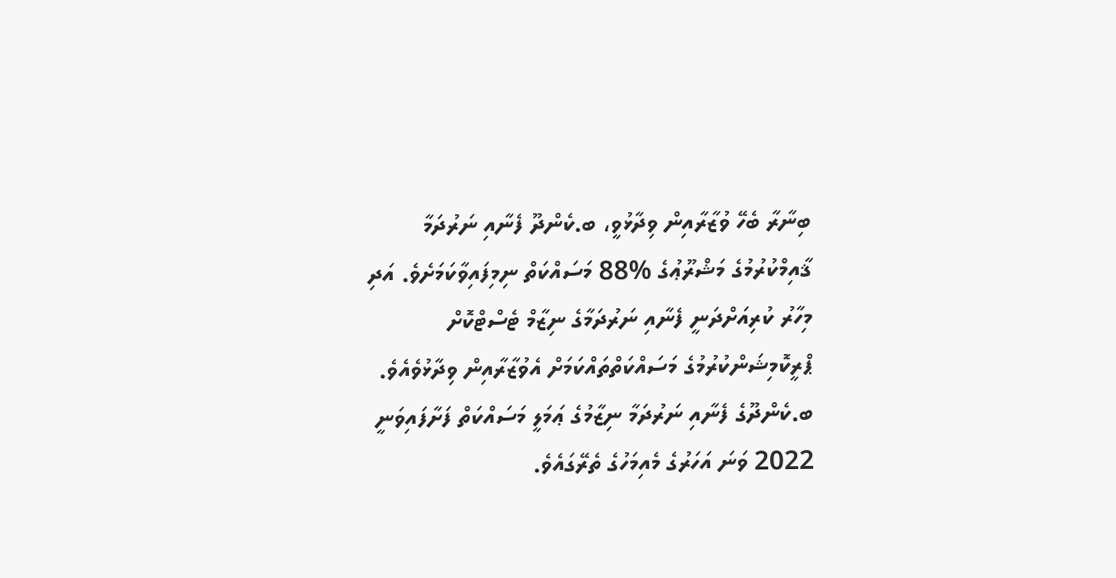ބިނާރާ ބެހޭ ވުޒާރާއިން ވިދާޅުވީ، ބ.ކެންދޫ ފެނާއި ނަރުދަމާ ޤާއިމްކުރުމުގެ މަޝްރޫޢުގެ %88 މަސައްކަތް ނިމިފައިވާކަމަށެވެ. އަދި މިހާރު ކުރިއަށްދަނީ ފެނާއި ނަރުދަމާގެ ނިޒާމް ޓެސްޓްކޮށް ޕްރީކޮމިޝަންކުރުމުގެ މަސައްކަތްތައްކަމަށް އެވުޒާރާއިން ވިދާޅުވެއެވެ.
ބ.ކެންދޫގެ ފެނާއި ނަރުދަމާ ނިޒާމުގެ ޢަމަލީ މަސައްކަތް ފަށާފައިވަނީ 2022 ވަނަ އަހަރުގެ މެއިމަހުގެ ތެރޭގައެވެ.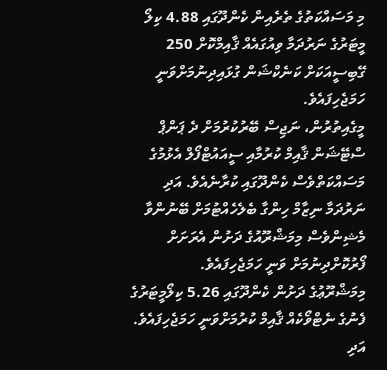މި މަސައްކަތުގެ ތެރެއިން ކެންދޫގައި 4.88 ކިލޯ މީޓަރުގެ ނަރުދަމާ ވިއުގައެއް ޤާއިމްކޮށް 250 ގޭބިސީއަކަށް ކަނެކްޝަން ގުޅައިދިނުމަށްވަނީ ހަމަޖެހިފައެވެ.
މީގެއިތުރުން، ނަޖިސް ބޭރުކުރުމަށް ދެ ޕަންޕް ސްޓޭޝަން ޤާއިމް ކުރުމާއި ސީއައުޓްފޯލް އެޅުމުގެ މަސައްކަތްވެސް ކެންދޫގައި ކުރާނެއެވެ. އަދި ނަރުދަމާ ނިޒާމް ހިންގާ ބެލެހެއްޓުމަށް ބޭނުންވާ މެޝިންވެސް މިމަޝްރޫއުގެ ދަށުން އެރަށަށް ފޯރުކޮށްދިނުމަށް ވަނީ ހަމަޖެހިފައެވެ.
މިމަޝްރޫޢުގެ ދަށުން ކެންދޫގައި 5.26 ކިލޯމީޓަރުގެ ފެނުގެ ނެޓްވޯކެއް ޤާއިމް ކުރުމަށްވަނީ ހަމަޖެހިފައެވެ. އަދި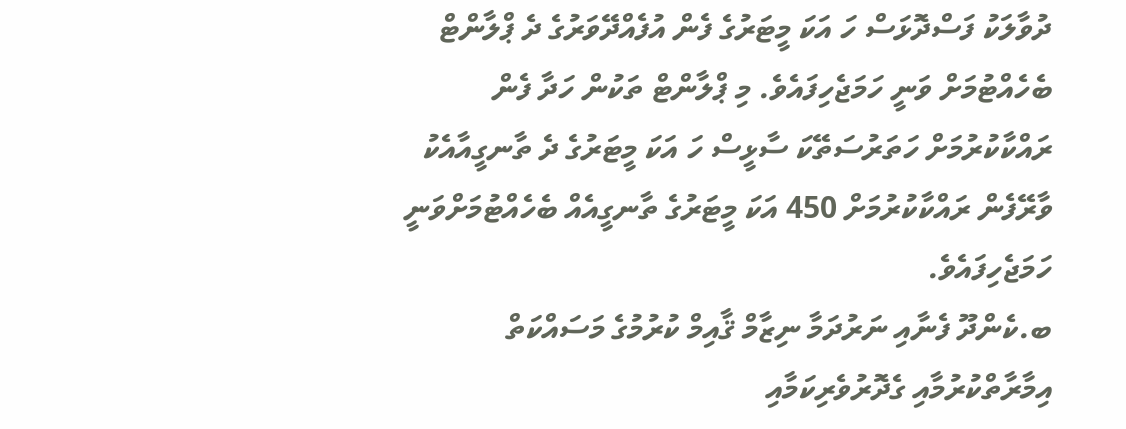ދުވާލަކު ފަސްދޮޅަސް ހަ އަކަ މީޓަރުގެ ފެން އުފެއްދޭވަރުގެ ދެ ޕްލާންޓް ބެހެއްޓުމަށް ވަނީ ހަމަޖެހިފައެވެ. މި ޕްލާންޓް ތަކުން ހަދާ ފެން ރައްކާކުރުމަށް ހަތަރުސަތޭކަ ސާޅީސް ހަ އަކަ މީޓަރުގެ ދެ ތާނގީއާއެކު ވާރޭފެން ރައްކާކުރުމަށް 450 އަކަ މީޓަރުގެ ތާނގީއެއް ބެހެއްޓުމަށްވަނީ ހަމަޖެހިފައެވެ.
ބ.ކެންދޫ ފެނާއި ނަރުދަމާ ނިޒާމް ޤާއިމް ކުރުމުގެ މަސައްކަތް އިމާރާތްކުރުމާއި ގެދޮރުވެރިކަމާއި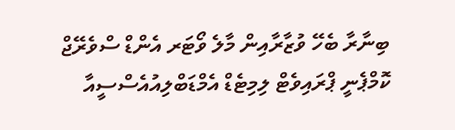ބިނާރާ ބެހޭ ވުޒާރާއިން މާލެ ވޯޓަރ އެންޑް ސްވެރޭޖް ކޮމްޕެނީ ޕްރައިވެޓް ލިމިޓެޑް އެމްޑަބްލިއުއެސްސީއާ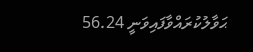ޙަވާލުކުރައްވާފައިވަނީ 56.24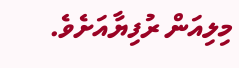މިލިއަން ރުފިޔާއަށެވެ.